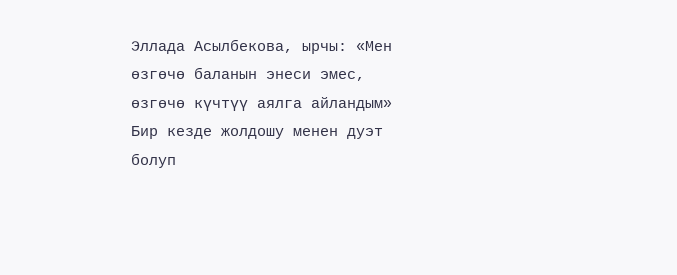Эллада Асылбекова, ырчы: «Мен өзгөчө баланын энеси эмес, өзгөчө күчтүү аялга айландым»
Бир кезде жолдошу менен дуэт болуп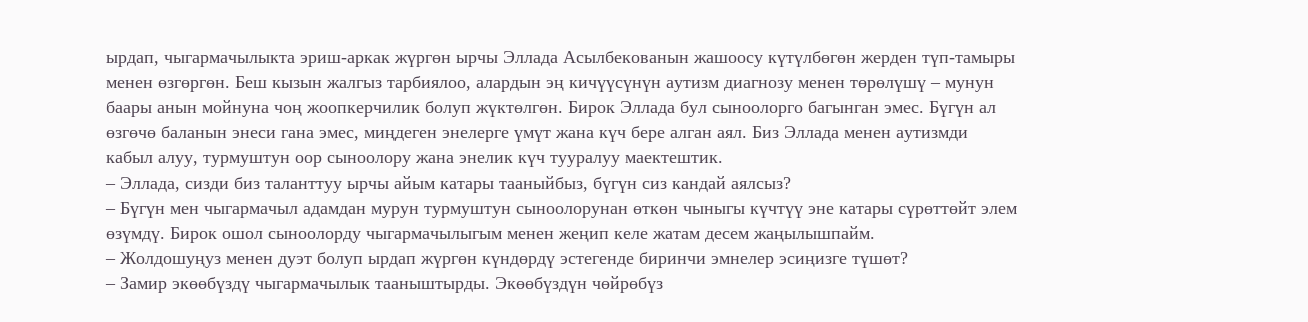ырдап, чыгармачылыкта эриш-аркак жүргөн ырчы Эллада Асылбекованын жашоосу күтүлбөгөн жерден түп-тамыры менен өзгөргөн. Беш кызын жалгыз тарбиялоо, алардын эң кичүүсүнүн аутизм диагнозу менен төрөлүшү – мунун баары анын мойнуна чоң жоопкерчилик болуп жүктөлгөн. Бирок Эллада бул сыноолорго багынган эмес. Бүгүн ал өзгөчө баланын энеси гана эмес, миңдеген энелерге үмүт жана күч бере алган аял. Биз Эллада менен аутизмди кабыл алуу, турмуштун оор сыноолору жана энелик күч тууралуу маектештик.
– Эллада, сизди биз таланттуу ырчы айым катары тааныйбыз, бүгүн сиз кандай аялсыз?
– Бүгүн мен чыгармачыл адамдан мурун турмуштун сыноолорунан өткөн чыныгы күчтүү эне катары сүрөттөйт элем өзүмдү. Бирок ошол сыноолорду чыгармачылыгым менен жеңип келе жатам десем жаңылышпайм.
– Жолдошуңуз менен дуэт болуп ырдап жүргөн күндөрдү эстегенде биринчи эмнелер эсиңизге түшөт?
– Замир экөөбүздү чыгармачылык тааныштырды. Экөөбүздүн чөйрөбүз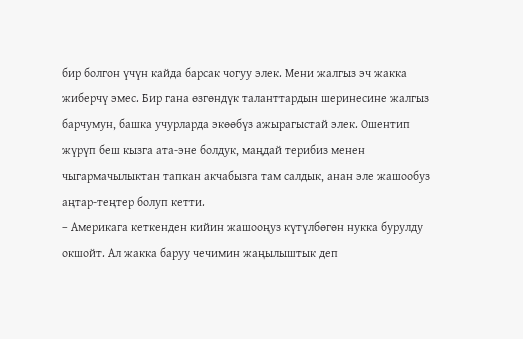бир болгон үчүн кайда барсак чогуу элек. Мени жалгыз эч жакка жиберчү эмес. Бир гана өзгөндүк таланттардын шеринесине жалгыз барчумун, башка учурларда экөөбүз ажырагыстай элек. Ошентип жүрүп беш кызга ата-эне болдук, маңдай терибиз менен чыгармачылыктан тапкан акчабызга там салдык, анан эле жашообуз аңтар-теңтер болуп кетти.
– Америкага кеткенден кийин жашооңуз күтүлбөгөн нукка бурулду окшойт. Ал жакка баруу чечимин жаңылыштык деп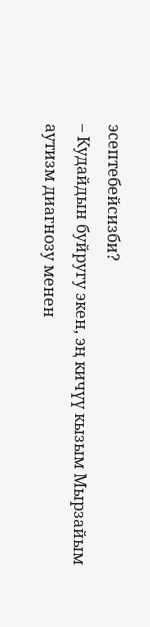эсептебейсизби?
– Кудайдын буйругу экен, эң кичүү кызым Мырзайым аутизм диагнозу менен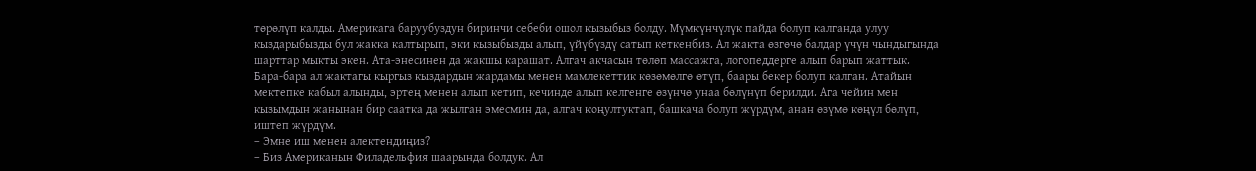төрөлүп калды. Америкага баруубуздун биринчи себеби ошол кызыбыз болду. Мүмкүнчүлүк пайда болуп калганда улуу кыздарыбызды бул жакка калтырып, эки кызыбызды алып, үйүбүздү сатып кеткенбиз. Ал жакта өзгөчө балдар үчүн чындыгында шарттар мыкты экен. Ата-энесинен да жакшы карашат. Алгач акчасын төлөп массажга, логопеддерге алып барып жаттык. Бара-бара ал жактагы кыргыз кыздардын жардамы менен мамлекеттик көзөмөлгө өтүп, баары бекер болуп калган. Атайын мектепке кабыл алынды, эртең менен алып кетип, кечинде алып келгенге өзүнчө унаа бөлүнүп берилди. Ага чейин мен кызымдын жанынан бир саатка да жылган эмесмин да, алгач коңултуктап, башкача болуп жүрдүм, анан өзүмө көңүл бөлүп, иштеп жүрдүм.
– Эмне иш менен алектендиңиз?
– Биз Американын Филадельфия шаарында болдук. Ал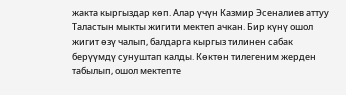жакта кыргыздар көп. Алар үчүн Казмир Эсеналиев аттуу Таластын мыкты жигити мектеп ачкан. Бир күнү ошол жигит өзү чалып, балдарга кыргыз тилинен сабак берүүмдү сунуштап калды. Көктөн тилегеним жерден табылып, ошол мектепте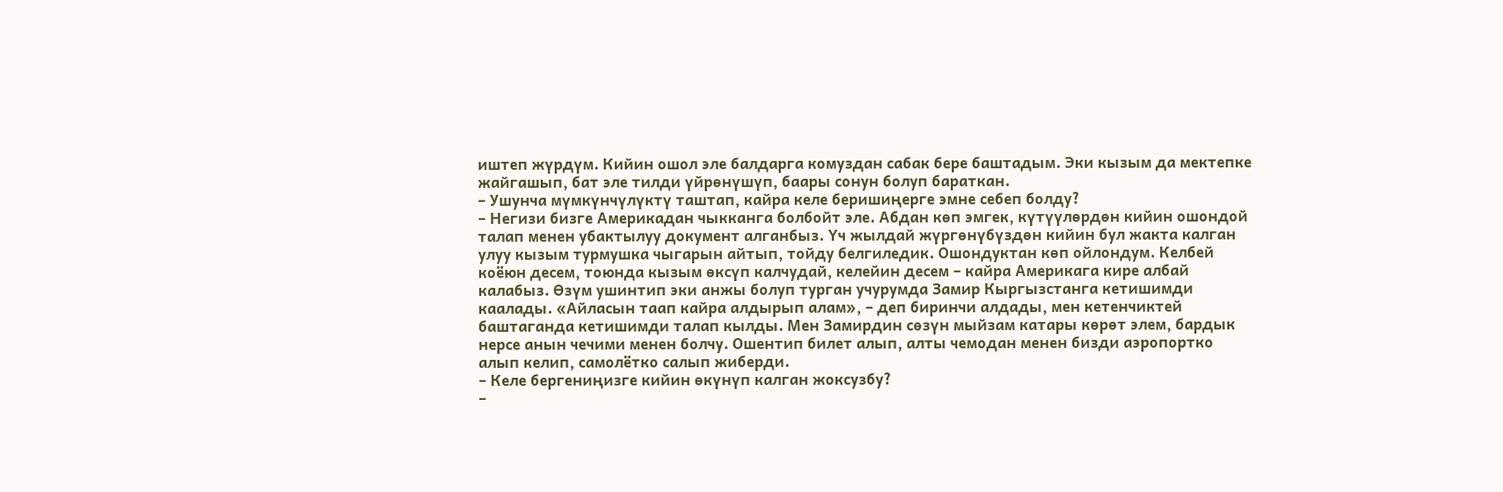иштеп жүрдүм. Кийин ошол эле балдарга комуздан сабак бере баштадым. Эки кызым да мектепке жайгашып, бат эле тилди үйрөнүшүп, баары сонун болуп бараткан.
– Ушунча мүмкүнчүлүктү таштап, кайра келе беришиңерге эмне себеп болду?
– Негизи бизге Америкадан чыкканга болбойт эле. Абдан көп эмгек, күтүүлөрдөн кийин ошондой талап менен убактылуу документ алганбыз. Үч жылдай жүргөнүбүздөн кийин бул жакта калган улуу кызым турмушка чыгарын айтып, тойду белгиледик. Ошондуктан көп ойлондум. Келбей коёюн десем, тоюнда кызым өксүп калчудай, келейин десем – кайра Америкага кире албай калабыз. Өзүм ушинтип эки анжы болуп турган учурумда Замир Кыргызстанга кетишимди каалады. «Айласын таап кайра алдырып алам», – деп биринчи алдады, мен кетенчиктей баштаганда кетишимди талап кылды. Мен Замирдин сөзүн мыйзам катары көрөт элем, бардык нерсе анын чечими менен болчу. Ошентип билет алып, алты чемодан менен бизди аэропортко алып келип, самолётко салып жиберди.
– Келе бергениңизге кийин өкүнүп калган жоксузбу?
–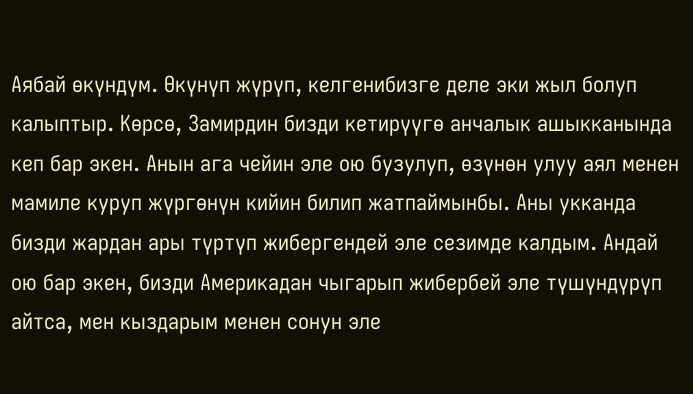Аябай өкүндүм. Өкүнүп жүрүп, келгенибизге деле эки жыл болуп калыптыр. Көрсө, Замирдин бизди кетирүүгө анчалык ашыкканында кеп бар экен. Анын ага чейин эле ою бузулуп, өзүнөн улуу аял менен мамиле куруп жүргөнүн кийин билип жатпаймынбы. Аны укканда бизди жардан ары түртүп жибергендей эле сезимде калдым. Андай ою бар экен, бизди Америкадан чыгарып жибербей эле түшүндүрүп айтса, мен кыздарым менен сонун эле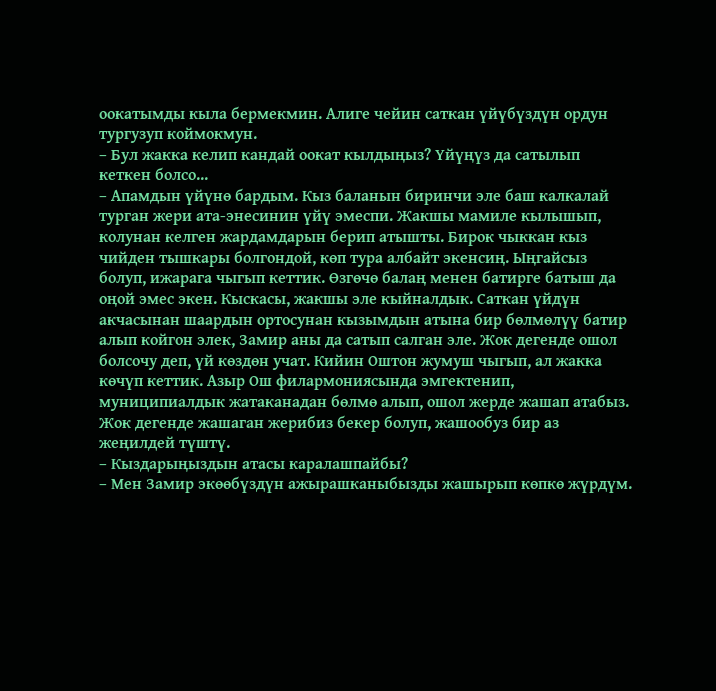оокатымды кыла бермекмин. Алиге чейин саткан үйүбүздүн ордун тургузуп коймокмун.
– Бул жакка келип кандай оокат кылдыңыз? Үйүңүз да сатылып кеткен болсо...
– Апамдын үйүнө бардым. Кыз баланын биринчи эле баш калкалай турган жери ата-энесинин үйү эмеспи. Жакшы мамиле кылышып, колунан келген жардамдарын берип атышты. Бирок чыккан кыз чийден тышкары болгондой, көп тура албайт экенсиң. Ыңгайсыз болуп, ижарага чыгып кеттик. Өзгөчө балаң менен батирге батыш да оңой эмес экен. Кыскасы, жакшы эле кыйналдык. Саткан үйдүн акчасынан шаардын ортосунан кызымдын атына бир бөлмөлүү батир алып койгон элек, Замир аны да сатып салган эле. Жок дегенде ошол болсочу деп, үй көздөн учат. Кийин Оштон жумуш чыгып, ал жакка көчүп кеттик. Азыр Ош филармониясында эмгектенип, муниципиалдык жатаканадан бөлмө алып, ошол жерде жашап атабыз. Жок дегенде жашаган жерибиз бекер болуп, жашообуз бир аз жеңилдей түштү.
– Кыздарыңыздын атасы каралашпайбы?
– Мен Замир экөөбүздүн ажырашканыбызды жашырып көпкө жүрдүм.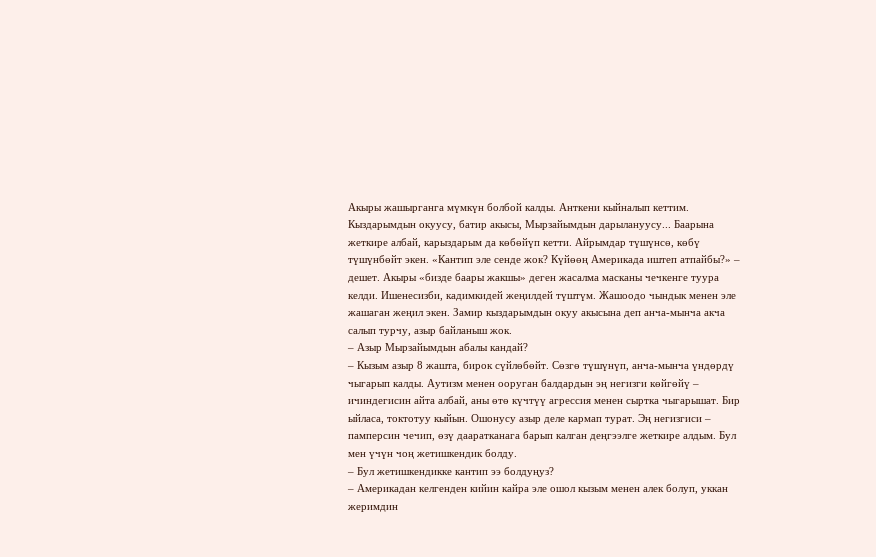Акыры жашырганга мүмкүн болбой калды. Анткени кыйналып кеттим. Кыздарымдын окуусу, батир акысы, Мырзайымдын дарылануусу... Баарына жеткире албай, карыздарым да көбөйүп кетти. Айрымдар түшүнсө, көбү түшүнбөйт экен. «Кантип эле сенде жок? Күйөөң Америкада иштеп атпайбы?» – дешет. Акыры «бизде баары жакшы» деген жасалма масканы чечкенге туура келди. Ишенесизби, кадимкидей жеңилдей түштүм. Жашоодо чындык менен эле жашаган жеңил экен. Замир кыздарымдын окуу акысына деп анча-мынча акча салып турчу, азыр байланыш жок.
– Азыр Мырзайымдын абалы кандай?
– Кызым азыр 8 жашта, бирок сүйлөбөйт. Сөзгө түшүнүп, анча-мынча үндөрдү чыгарып калды. Аутизм менен ооруган балдардын эң негизги көйгөйү – ичиндегисин айта албай, аны өтө күчтүү агрессия менен сыртка чыгарышат. Бир ыйласа, токтотуу кыйын. Ошонусу азыр деле кармап турат. Эң негизгиси – памперсин чечип, өзү дааратканага барып калган деңгээлге жеткире алдым. Бул мен үчүн чоң жетишкендик болду.
– Бул жетишкендикке кантип ээ болдуңуз?
– Америкадан келгенден кийин кайра эле ошол кызым менен алек болуп, уккан жеримдин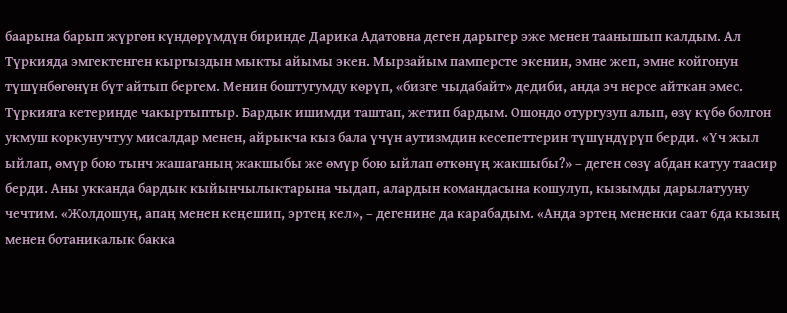баарына барып жүргөн күндөрүмдүн биринде Дарика Адатовна деген дарыгер эже менен таанышып калдым. Ал Түркияда эмгектенген кыргыздын мыкты айымы экен. Мырзайым памперсте экенин, эмне жеп, эмне койгонун түшүнбөгөнүн бүт айтып бергем. Менин боштугумду көрүп, «бизге чыдабайт» дедиби, анда эч нерсе айткан эмес. Түркияга кетеринде чакыртыптыр. Бардык ишимди таштап, жетип бардым. Ошондо отургузуп алып, өзү күбө болгон укмуш коркунучтуу мисалдар менен, айрыкча кыз бала үчүн аутизмдин кесепеттерин түшүндүрүп берди. «Үч жыл ыйлап, өмүр бою тынч жашаганың жакшыбы же өмүр бою ыйлап өткөнүң жакшыбы?» – деген сөзү абдан катуу таасир берди. Аны укканда бардык кыйынчылыктарына чыдап, алардын командасына кошулуп, кызымды дарылатууну чечтим. «Жолдошуң, апаң менен кеңешип, эртең кел», – дегенине да карабадым. «Анда эртең мененки саат 6да кызың менен ботаникалык бакка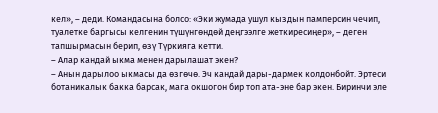кел», – деди. Командасына болсо: «Эки жумада ушул кыздын памперсин чечип, туалетке баргысы келгенин түшүнгөндөй деңгээлге жеткиресиңер», – деген тапшырмасын берип, өзү Түркияга кетти.
– Алар кандай ыкма менен дарылашат экен?
– Анын дарылоо ыкмасы да өзгөчө. Эч кандай дары-дармек колдонбойт. Эртеси ботаникалык бакка барсак, мага окшогон бир топ ата-эне бар экен. Биринчи эле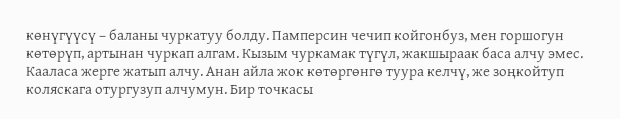көнүгүүсү – баланы чуркатуу болду. Памперсин чечип койгонбуз, мен горшогун көтөрүп, артынан чуркап алгам. Кызым чуркамак түгүл, жакшыраак баса алчу эмес. Кааласа жерге жатып алчу. Анан айла жок көтөргөнгө туура келчү, же зоңкойтуп коляскага отургузуп алчумун. Бир точкасы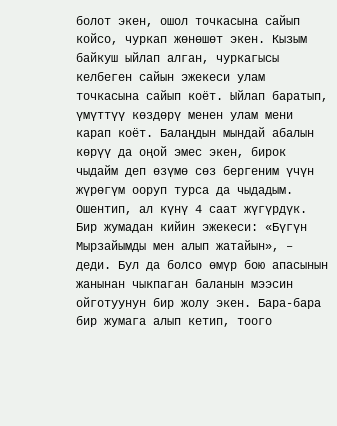болот экен, ошол точкасына сайып койсо, чуркап жөнөшөт экен. Кызым байкуш ыйлап алган, чуркагысы келбеген сайын эжекеси улам точкасына сайып коёт. Ыйлап баратып, үмүттүү көздөрү менен улам мени карап коёт. Балаңдын мындай абалын көрүү да оңой эмес экен, бирок чыдайм деп өзүмө сөз бергеним үчүн жүрөгүм ооруп турса да чыдадым. Ошентип, ал күнү 4 саат жүгүрдүк.
Бир жумадан кийин эжекеси: «Бүгүн Мырзайымды мен алып жатайын», – деди. Бул да болсо өмүр бою апасынын жанынан чыкпаган баланын мээсин ойготуунун бир жолу экен. Бара-бара бир жумага алып кетип, тоого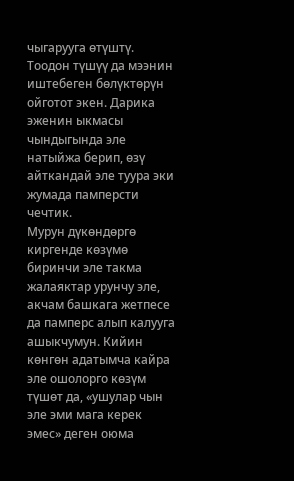чыгарууга өтүштү. Тоодон түшүү да мээнин иштебеген бөлүктөрүн ойготот экен. Дарика эженин ыкмасы чындыгында эле натыйжа берип, өзү айткандай эле туура эки жумада памперсти чечтик.
Мурун дүкөндөргө киргенде көзүмө биринчи эле такма жалаяктар урунчу эле, акчам башкага жетпесе да памперс алып калууга ашыкчумун. Кийин көнгөн адатымча кайра эле ошолорго көзүм түшөт да, «ушулар чын эле эми мага керек эмес» деген оюма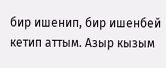бир ишенип, бир ишенбей кетип аттым. Азыр кызым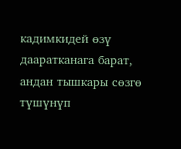кадимкидей өзү дааратканага барат, андан тышкары сөзгө түшүнүп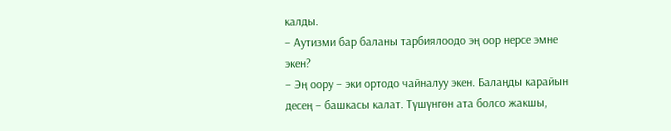калды.
– Аутизми бар баланы тарбиялоодо эң оор нерсе эмне экен?
– Эң оору – эки ортодо чайналуу экен. Балаңды карайын десең – башкасы калат. Түшүнгөн ата болсо жакшы,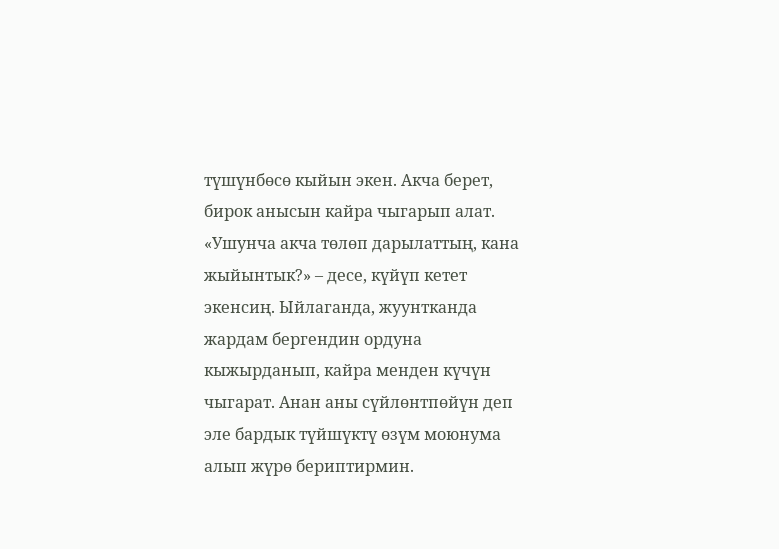түшүнбөсө кыйын экен. Акча берет, бирок анысын кайра чыгарып алат. «Ушунча акча төлөп дарылаттың, кана жыйынтык?» – десе, күйүп кетет экенсиң. Ыйлаганда, жуунтканда жардам бергендин ордуна кыжырданып, кайра менден күчүн чыгарат. Анан аны сүйлөнтпөйүн деп эле бардык түйшүктү өзүм моюнума алып жүрө бериптирмин.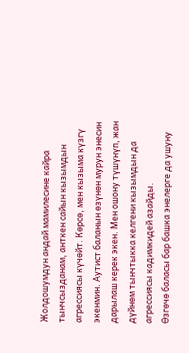Жолдошумдун андай мамилесине кайра тынчсызданам, анткен сайын кызымдын агрессиясы күчөйт. Көрсө, мен кызыма күзгү экенмин. Аутист баланын өзүнөн мурун энесин дарылаш керек экен. Мен ошону түшүнүп, жан дүйнөм тынчтыкка келгени кызымдын да агрессиясы кадимкидей азайды.
Өзгөчө баласы бар башка энелерге да ушуну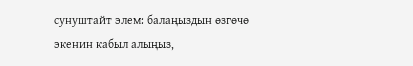сунуштайт элем: балаңыздын өзгөчө экенин кабыл алыңыз,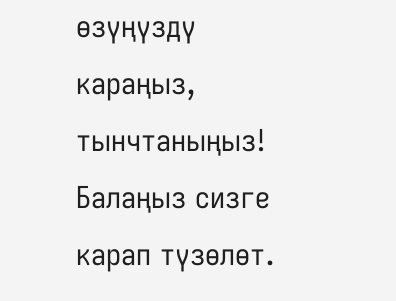өзүңүздү караңыз, тынчтаныңыз! Балаңыз сизге карап түзөлөт.